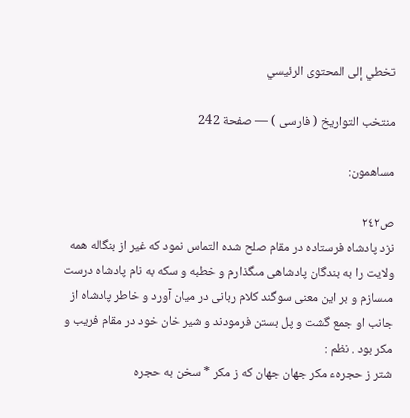تخطي إلى المحتوى الرئيسي

منتخب التواريخ ( فارسى ) — صفحة 242

مساهمون:

ص٢٤٢
نزد پادشاه فرستاده در مقام صلح شده التماس نمود كه غير از بنگاله همه ولايت را به بندگان پادشاهى مىگذارم و خطبه و سكه به نام پادشاه درست مىسازم و بر اين معنى سوگند كلام ربانى در ميان آورد و خاطر پادشاه از جانب او جمع گشت و پل بستن فرمودند و شير خان خود در مقام فريب و مكر بود . نظم :
شتر ز حجرهء مكر جهان جهان كه ز مكر * سخن به حجره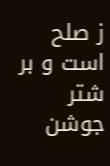ز صلح است و بر شتر جوشن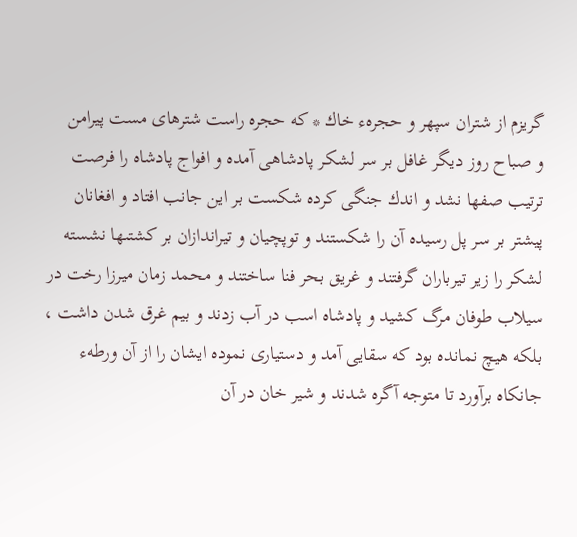گريزم از شتران سپهر و حجرهء خاك * كه حجره راست شترهاى مست پيرامن
و صباح روز ديگر غافل بر سر لشكر پادشاهى آمده و افواج پادشاه را فرصت ترتيب صفها نشد و اندك جنگى كرده شكست بر اين جانب افتاد و افغانان پيشتر بر سر پل رسيده آن را شكستند و توپچيان و تيراندازان بر كشتىها نشسته لشكر را زير تيرباران گرفتند و غريق بحر فنا ساختند و محمد زمان ميرزا رخت در سيلاب طوفان مرگ كشيد و پادشاه اسب در آب زدند و بيم غرق شدن داشت ، بلكه هيچ نمانده بود كه سقايى آمد و دستيارى نموده ايشان را از آن ورطهء جانكاه برآورد تا متوجه آگره شدند و شير خان در آن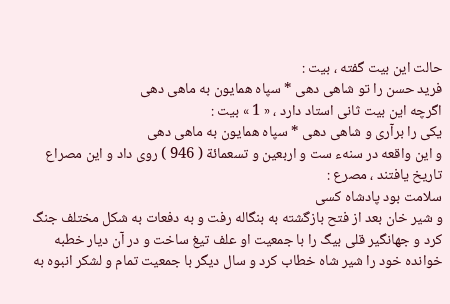حالت اين بيت گفته ، بيت :
فريد حسن را تو شاهى دهى * سپاه همايون به ماهى دهى
اگرچه اين بيت ثانى استاد دارد ، « 1 » بيت :
يكى را برآرى و شاهى دهى * سپاه همايون به ماهى دهى
و اين واقعه در سنهء ست و اربعين و تسعمائة ( 946 ) روى داد و اين مصراع تاريخ يافتند ، مصرع :
سلامت بود پادشاه كسى
و شير خان بعد از فتح بازگشته به بنگاله رفت و به دفعات به شكل مختلف جنگ كرد و جهانگير قلى بيگ را با جمعيت او علف تيغ ساخت و در آن ديار خطبه خوانده خود را شير شاه خطاب كرد و سال ديگر با جمعيت تمام و لشكر انبوه به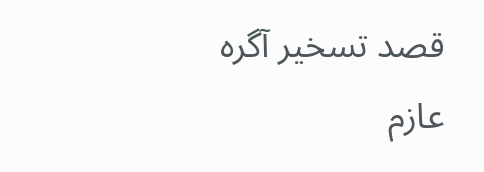قصد تسخير آگره عازم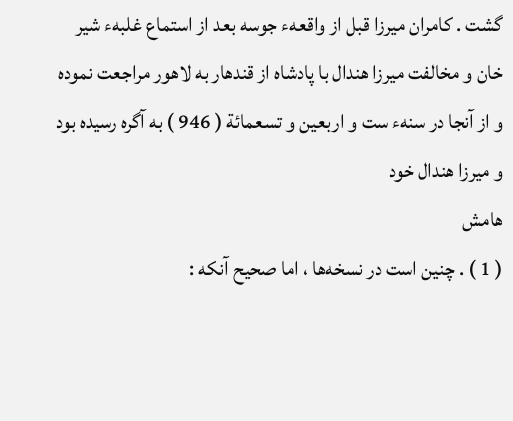گشت . كامران ميرزا قبل از واقعهء جوسه بعد از استماع غلبهء شير خان و مخالفت ميرزا هندال با پادشاه از قندهار به لاهور مراجعت نموده و از آنجا در سنهء ست و اربعين و تسعمائة ( 946 ) به آگره رسيده بود و ميرزا هندال خود
هامش
( 1 ) . چنين است در نسخه‌ها ، اما صحيح آنكه :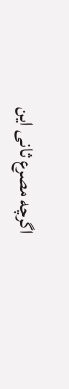اگرچه مصرع ثانى اين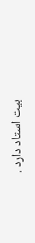بيت استاد دارد .